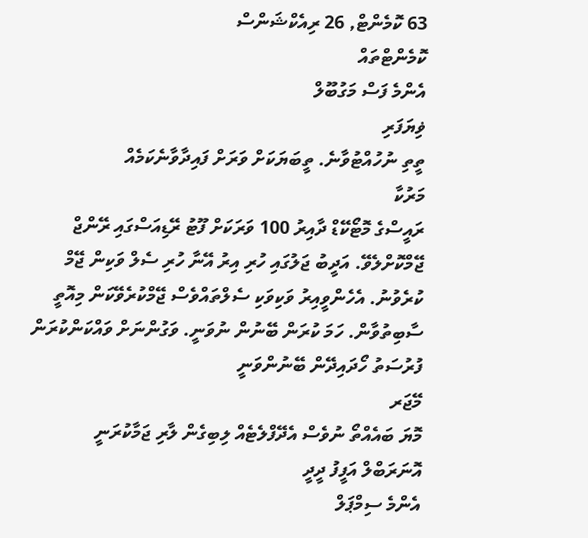63 ކޮމެންޓް, 26 ރިއެކްޝަންސް
ކޮމެންޓްތައް
އެންމެ ފަސް މަގުބޫލް
ޥިޔަފަރި
ތީތި ނުހުއްޓުވާނެ. ތީބަޔަކަށް ވަރަށް ފައިދާވާނެކަމެއް
މަރުކާ
ރައީސްގެ މޮޓޯކޭޑް ދާއިރު 100 ވަރަކަށް ފޫޓު ރޭޑިއަސްގައި ރޭންޖް ޖޭމްކޮށްލެވޭ. އަދީބު ޖަލުގައި ހުރި އިރު އޭނާ ހުރި ސެލް ވަކިން ޖޭމް ކުރެވުނު. އެހެންވީއިރު ވަކިވަކި ސެލްތައްވެސް ޖޭމްކުރެވޭކަން މިއޮތީ ސާބިތުވާން. ހަމަ ކުރަން ބޭނުން ނުވަނީ. ވަގުންނަށް ވައްކަންކުރަން ފުރުސަތު ހޯދައިދޭން ބޭނުންވަނީ
މޭޖަރ
މޮޔަ ބައެއްތޯ ނުވެސް އެދޭފްލެޓެއް ލިބިގެން ލާރި ޖަމާކުރަނީ
އޮނަރަބްލް އަފީފު ދީދީ
އެންމެ ސިމްޕަލް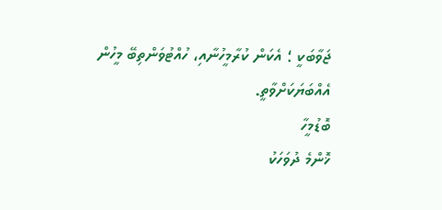ޖަވާބަކީ ؛ އެކަން ކުރާމީހުނާއި، ހުއްޓުވަންތިބޭ މީހުން އެއްބަޔަކަށްވާތީ.
ބޮޑުމީހާ
ޚޮންމެ ދުވަހަކު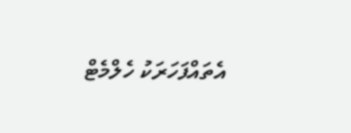އެތައްފަހަރަކު ހެލްމެޓް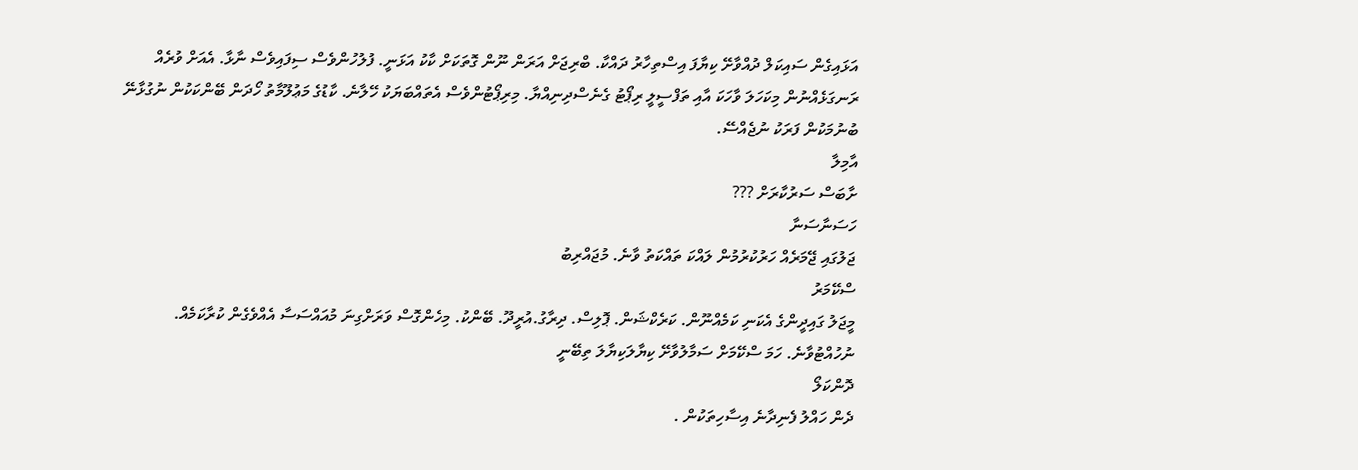އަޅައިގެން ސައިކަލް ދުއްވާށޭ ކިޔާފަ އިސްތިހާރު ދައްކާ. ބްރިޖަށް އަރަން ނޫން ގޮތަކަށް ކާކު އަޅަނީ. ފުލުހުންވެސް ސިފައިވެސް ނާޅާ. އެއަށް ވުރެއް ރަނގަޅެއްނުން މިކަހަލަ ވާހަކަ އާއި ތަފްސީލީ ރިޕޯޓު ގެނެސްދިނިއްޔާ. މިރިޕޯޓުންވެސް އެތައްބަޔަކު ހޭލާނެ. ކާޑުގެ މަޢުލޫމާތު ހޯދަން ބޭންކަކުން ނުގުޅާނޭ ބުނުމަކުން ފަރަކު ނުޖެއްސޭ.
އާމިލާ
ށާބަސް ސަރުކާރަށް ???
ހަސަނާސަނާ
ޖަލުގައި ޖޭމަރެއް ހަރުކުރުމުން ލައްކަ ތައްކަތު ވާނެ. މުޖައްރިބު
ސްކޭމަރު
މީޖަލު ގައިދީންގެ އެކަނި ކަމެއްނޫން. ކަރެކްޝަން. ޕޮލިސް. ދިރާގު.އުރީދޫ. ބޭންކު. މިހެންގޮސް ވަރަށްގިނަ މުއައްސަސާ އެއްވެގެން ކުރާކަމެއް. ނުހުއްޓުވާނެ. ހަމަ ސްކޭމަށް ސަމާލުވާށޭ ކިޔާލަކިޔާލަ ތިބޭނީ
ދޮންކަލޯ
ދެން ހައްލު ފެނިދާނެ އިސާހިތަކުން .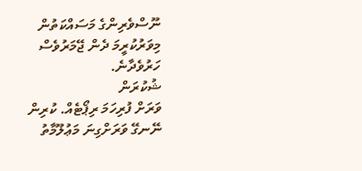ނޫސްވެރިންގެ މަސައްކަތުން މިވަރުކުރީމަ ދެން ޖޭމަރުވެސް ހަރުވެދާނެ.
ޝުކުރަން
ވަރަށް ފުރިހަމަ ރިޕޯޓެއް. ކުރިން ނޭނގޭ ވަރަށްގިނަ މަޢުލޫމާތު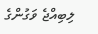ލިބިއްޖެ ވަގުންގެ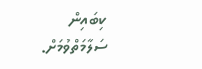ކިބައިން ސަލާމަތްވުމަށް.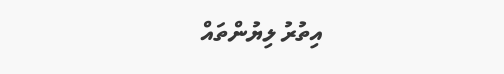އިތުރު ލިޔުންތައް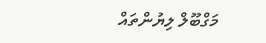މަގްބޫލް ލިޔުންތައް